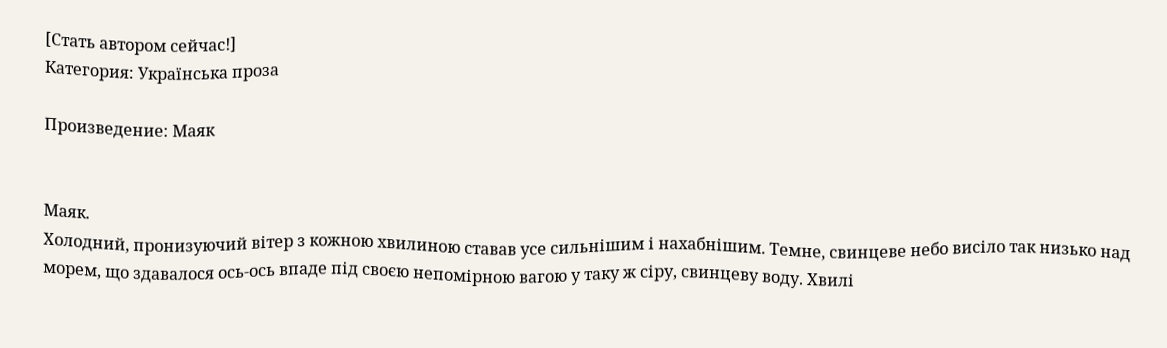[Стать автором сейчас!]
Категория: Українська проза

Произведение: Маяк


Маяк.
Холодний, пронизуючий вітер з кожною хвилиною ставав усе сильнішим і нахабнішим. Темне, свинцеве небо висіло так низько над морем, що здавалося ось-ось впаде під своєю непомірною вагою у таку ж сіру, свинцеву воду. Хвилі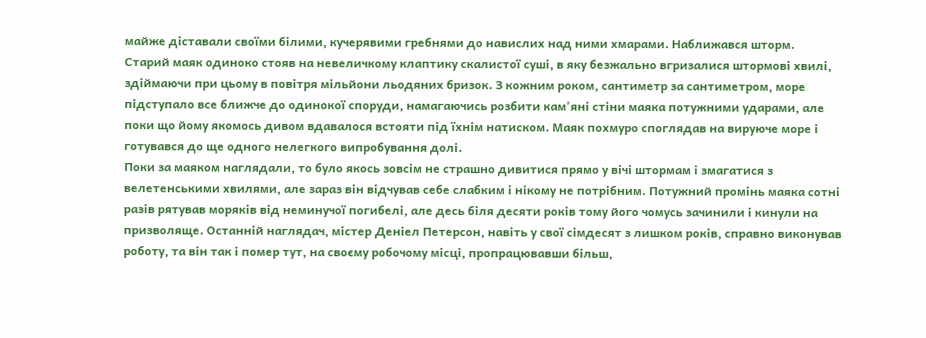майже діставали своїми білими, кучерявими гребнями до навислих над ними хмарами. Наближався шторм.
Старий маяк одиноко стояв на невеличкому клаптику скалистої суші, в яку безжально вгризалися штормові хвилі, здіймаючи при цьому в повітря мільйони льодяних бризок. З кожним роком, сантиметр за сантиметром, море підступало все ближче до одинокої споруди, намагаючись розбити кам'яні стіни маяка потужними ударами, але поки що йому якомось дивом вдавалося встояти під їхнім натиском. Маяк похмуро споглядав на вируюче море і готувався до ще одного нелегкого випробування долі.
Поки за маяком наглядали, то було якось зовсім не страшно дивитися прямо у вічі штормам і змагатися з велетенськими хвилями, але зараз він відчував себе слабким і нікому не потрібним. Потужний промінь маяка сотні разів рятував моряків від неминучої погибелі, але десь біля десяти років тому його чомусь зачинили і кинули на призволяще. Останній наглядач, містер Деніел Петерсон, навіть у свої сімдесят з лишком років, справно виконував роботу, та він так і помер тут, на своєму робочому місці, пропрацювавши більш,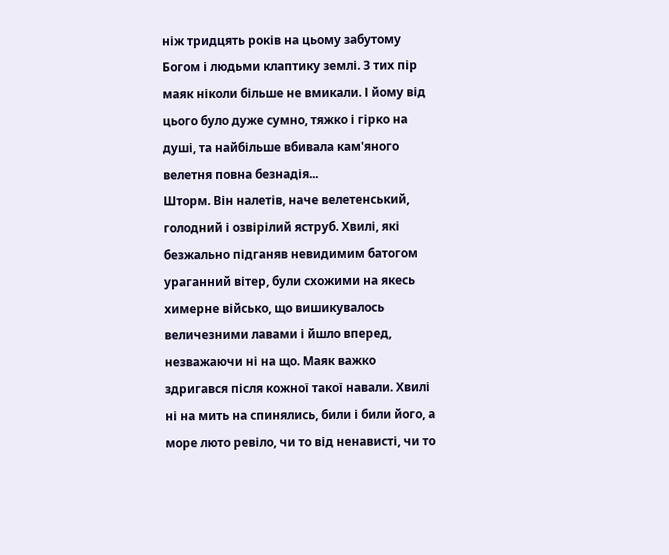ніж тридцять років на цьому забутому Богом і людьми клаптику землі. З тих пір маяк ніколи більше не вмикали. І йому від цього було дуже сумно, тяжко і гірко на душі, та найбільше вбивала кам'яного велетня повна безнадія...
Шторм. Він налетів, наче велетенський, голодний і озвірілий яструб. Хвилі, які безжально підганяв невидимим батогом ураганний вітер, були схожими на якесь химерне військо, що вишикувалось величезними лавами і йшло вперед, незважаючи ні на що. Маяк важко здригався після кожної такої навали. Хвилі ні на мить на спинялись, били і били його, а море люто ревіло, чи то від ненависті, чи то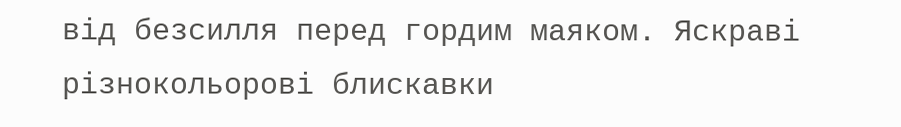від безсилля перед гордим маяком. Яскраві різнокольорові блискавки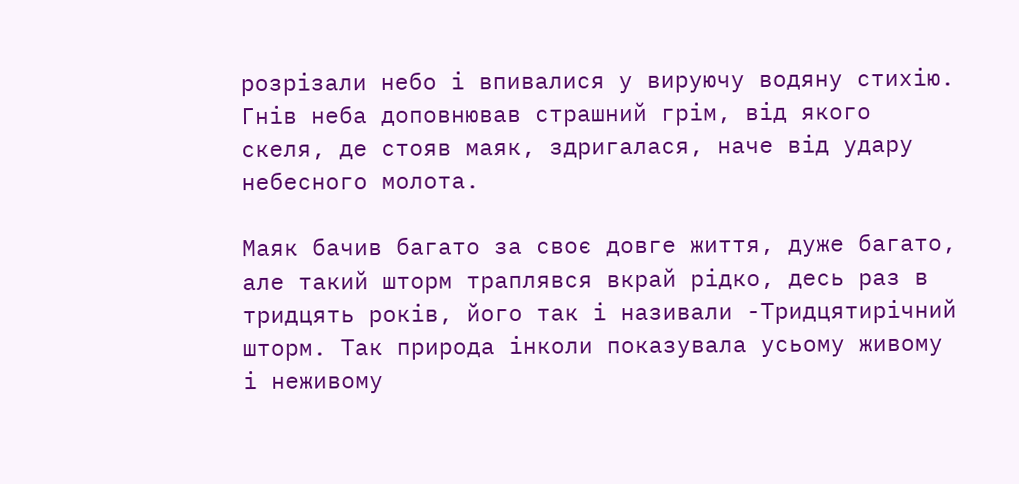розрізали небо і впивалися у вируючу водяну стихію. Гнів неба доповнював страшний грім, від якого скеля, де стояв маяк, здригалася, наче від удару небесного молота.

Маяк бачив багато за своє довге життя, дуже багато, але такий шторм траплявся вкрай рідко, десь раз в тридцять років, його так і називали -Тридцятирічний шторм. Так природа інколи показувала усьому живому і неживому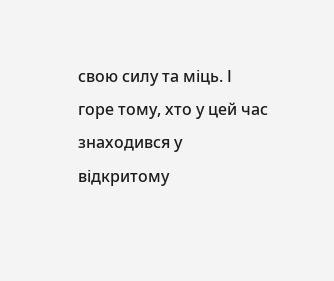свою силу та міць. І горе тому, хто у цей час знаходився у відкритому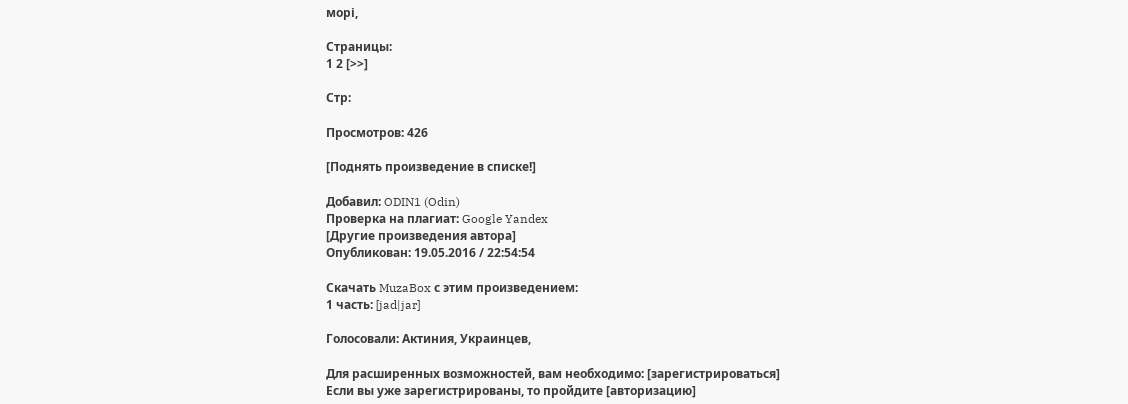морі,

Страницы:
1 2 [>>]

Стр:

Просмотров: 426

[Поднять произведение в списке!]

Добавил: ODIN1 (Odin)
Проверка на плагиат: Google Yandex
[Другие произведения автора]
Опубликован: 19.05.2016 / 22:54:54

Скачать MuzaBox с этим произведением:
1 часть: [jad|jar]

Голосовали: Актиния, Украинцев,

Для расширенных возможностей, вам необходимо: [зарегистрироваться]
Если вы уже зарегистрированы, то пройдите [авторизацию]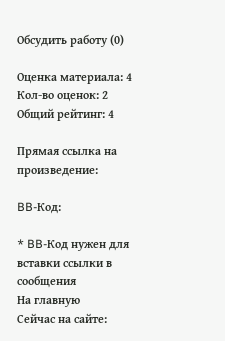Обсудить работу (0)

Оценка материала: 4
Кол-во оценок: 2
Общий рейтинг: 4

Прямая ссылка на произведение:

BB-Код:

* BB-Код нужен для вставки ссылки в сообщения
На главную
Сейчас на сайте: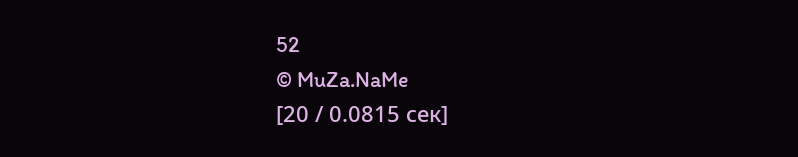52
© MuZa.NaMe
[20 / 0.0815 сек]